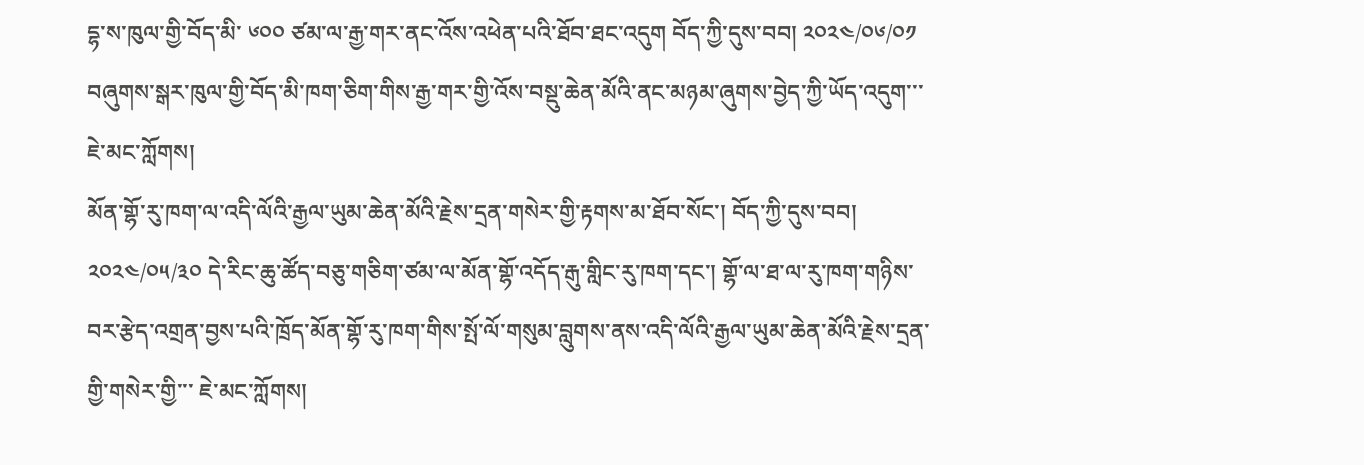དྷ་ས་ཁུལ་གྱི་བོད་མི་ ༦༠༠ ཙམ་ལ་རྒྱ་གར་ནང་འོས་འཕེན་པའི་ཐོབ་ཐང་འདུག བོད་ཀྱི་དུས་བབ། ༢༠༢༤/༠༦/༠༡ བཞུགས་སྒར་ཁུལ་གྱི་བོད་མི་ཁག་ཅིག་གིས་རྒྱ་གར་གྱི་འོས་བསྡུ་ཆེན་མོའི་ནང་མཉམ་ཞུགས་བྱེད་ཀྱི་ཡོད་འདུག་་་ ཇེ་མང་ཀློགས།
མོན་གྷོ་རུ་ཁག་ལ་འདི་ལོའི་རྒྱལ་ཡུམ་ཆེན་མོའི་རྗེས་དྲན་གསེར་གྱི་རྟགས་མ་ཐོབ་སོང་། བོད་ཀྱི་དུས་བབ། ༢༠༢༤/༠༥/༣༠ དེ་རིང་ཆུ་ཚོད་བཅུ་གཅིག་ཙམ་ལ་མོན་གྷོ་འདོད་རྒུ་གླིང་རུ་ཁག་དང་། གྷོ་ལ་ཐ་ལ་རུ་ཁག་གཉིས་བར་རྩེད་འགྲན་བྱས་པའི་ཁྲོད་མོན་གྷོ་རུ་ཁག་གིས་སྤོ་ལོ་གསུམ་བླུགས་ནས་འདི་ལོའི་རྒྱལ་ཡུམ་ཆེན་མོའི་རྗེས་དྲན་གྱི་གསེར་གྱི་་་ ཇེ་མང་ཀློགས།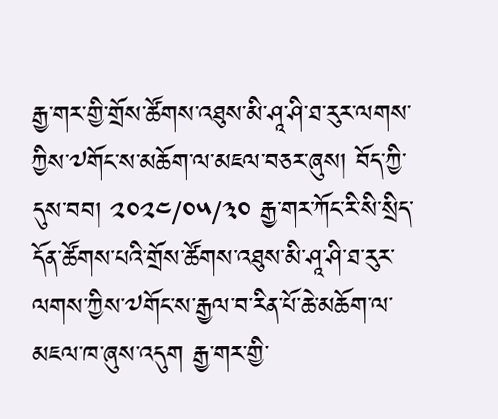རྒྱ་གར་གྱི་གྲོས་ཚོགས་འཐུས་མི་ཤཱ་ཤི་ཐ་རུར་ལགས་ཀྱིས་༧གོང་ས་མཆོག་ལ་མཇལ་བཅར་ཞུས། བོད་ཀྱི་དུས་བབ། ༢༠༢༤/༠༥/༣༠ རྒྱ་གར་ཀོང་རི་སི་སྲིད་དོན་ཚོགས་པའི་གྲོས་ཚོགས་འཐུས་མི་ཤཱ་ཤི་ཐ་རུར་ལགས་ཀྱིས་༧གོང་ས་རྒྱལ་བ་རིན་པོ་ཆེ་མཆོག་ལ་མཇལ་ཁ་ཞུས་འདུག རྒྱ་གར་གྱི་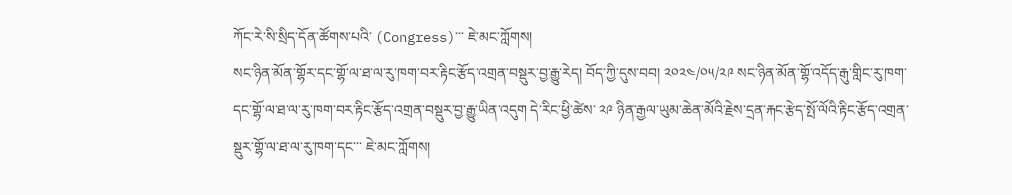ཀོང་རེ་སི་སྲིད་དོན་ཚོགས་པའི་ (Congress)་་་ ཇེ་མང་ཀློགས།
སང་ཉིན་མོན་གྷོར་དང་གྷོ་ལ་ཐ་ལ་རུ་ཁག་བར་རྟིང་རྩོད་འགྲན་བསྡུར་བྱ་རྒྱུ་རེད། བོད་ཀྱི་དུས་བབ། ༢༠༢༤/༠༥/༢༩ སང་ཉིན་མོན་གྷོ་འདོད་རྒུ་གླིང་རུ་ཁག་དང་གྷོ་ལ་ཐ་ལ་རུ་ཁག་བར་རྟིང་རྩོད་འགྲན་བསྡུར་བྱ་རྒྱུ་ཡིན་འདུག དེ་རིང་ཕྱི་ཚེས་ ༢༩ ཉིན་རྒྱལ་ཡུམ་ཆེན་མོའི་རྗེས་དྲན་རྐང་རྩེད་སྤོ་ལོའི་རྟིང་རྩོད་འགྲན་སྡུར་གྷོ་ལ་ཐ་ལ་རུ་ཁག་དང་་་ ཇེ་མང་ཀློགས།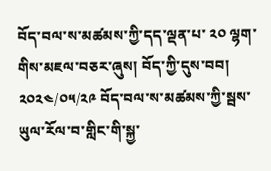བོད་བལ་ས་མཚམས་ཀྱི་དད་ལྡན་པ་ ༢༠ ལྷག་གིས་མཇལ་བཅར་ཞུས། བོད་ཀྱི་དུས་བབ། ༢༠༢༤/༠༥/༢༩ བོད་བལ་ས་མཚམས་ཀྱི་སྦས་ཡུལ་རོལ་བ་གླིང་གི་སྐྱ་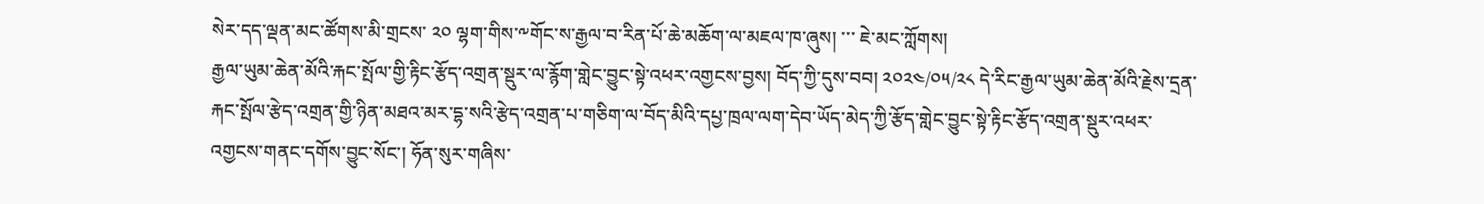སེར་དད་ལྡན་མང་ཚོགས་མི་གྲངས་ ༢༠ ལྷག་གིས་༸གོང་ས་རྒྱལ་བ་རིན་པོ་ཆེ་མཆོག་ལ་མཇལ་ཁ་ཞུས། ་་་ ཇེ་མང་ཀློགས།
རྒྱལ་ཡུམ་ཆེན་མོའི་རྐང་སྤོལ་གྱི་རྟིང་རྩོད་འགྲན་སྡུར་ལ་རྙོག་གླེང་བྱུང་སྟེ་འཕར་འགྱངས་བྱས། བོད་ཀྱི་དུས་བབ། ༢༠༢༤/༠༥/༢༨ དེ་རིང་རྒྱལ་ཡུམ་ཆེན་མོའི་རྗེས་དྲན་རྐང་སྤོལ་རྩེད་འགྲན་གྱི་ཉིན་མཐའ་མར་དྷ་སའི་རྩེད་འགྲན་པ་གཅིག་ལ་བོད་མིའི་དཔྱ་ཁྲལ་ལག་དེབ་ཡོད་མེད་ཀྱི་རྩོད་གླེང་བྱུང་སྟེ་རྟིང་རྩོད་འགྲན་སྡུར་འཕར་འགྱངས་གནང་དགོས་བྱུང་སོང་། ཧོན་སུར་གཞིས་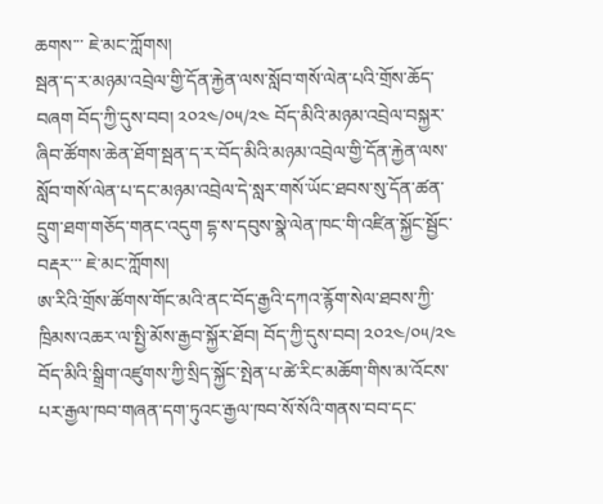ཆགས་་་ ཇེ་མང་ཀློགས།
སྦན་ད་ར་མཉམ་འབྲེལ་གྱི་དོན་རྐྱེན་ལས་སློབ་གསོ་ལེན་པའི་གྲོས་ཆོད་བཞག བོད་ཀྱི་དུས་བབ། ༢༠༢༤/༠༥/༢༤ བོད་མིའི་མཉམ་འབྲེལ་བསྐྱར་ཞིབ་ཚོགས་ཆེན་ཐོག་སྦན་ད་ར་བོད་མིའི་མཉམ་འབྲེལ་གྱི་དོན་རྐྱེན་ལས་སློབ་གསོ་ལེན་པ་དང་མཉམ་འབྲེལ་དེ་སླར་གསོ་ཡོང་ཐབས་སུ་དོན་ཚན་དྲུག་ཐག་གཅོད་གནང་འདུག དྷ་ས་དབུས་སྣེ་ལེན་ཁང་གི་འཛིན་སྐྱོང་སྦྱོང་བརྡར་་་ ཇེ་མང་ཀློགས།
ཨ་རིའི་གྲོས་ཚོགས་གོང་མའི་ནང་བོད་རྒྱའི་དཀའ་རྙོག་སེལ་ཐབས་ཀྱི་ཁྲིམས་འཆར་ལ་སྤྱི་མོས་རྒྱབ་སྐྱོར་ཐོབ། བོད་ཀྱི་དུས་བབ། ༢༠༢༤/༠༥/༢༤ བོད་མིའི་སྒྲིག་འཛུགས་ཀྱི་སྲིད་སྐྱོང་སྤེན་པ་ཚེ་རིང་མཆོག་གིས་མ་འོངས་པར་རྒྱལ་ཁབ་གཞན་དག་ཏུའང་རྒྱལ་ཁབ་སོ་སོའི་གནས་བབ་དང་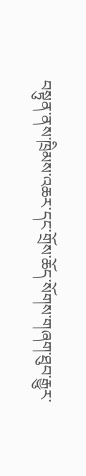བསྟུན་ནས་ཁྲིམས་འཆར་དང་གྲོས་ཆོད་སོགས་གཞག་ཐུབ་རྒྱུར་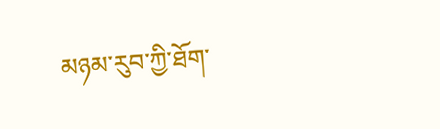མཉམ་རུབ་ཀྱི་ཐོག་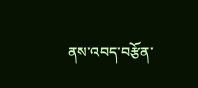ནས་འབད་བརྩོན་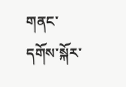གནང་དགོས་སྐོར་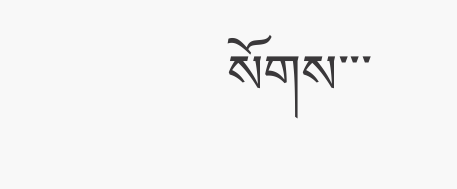སོགས་་་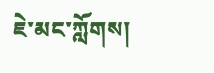ཇེ་མང་ཀློགས།